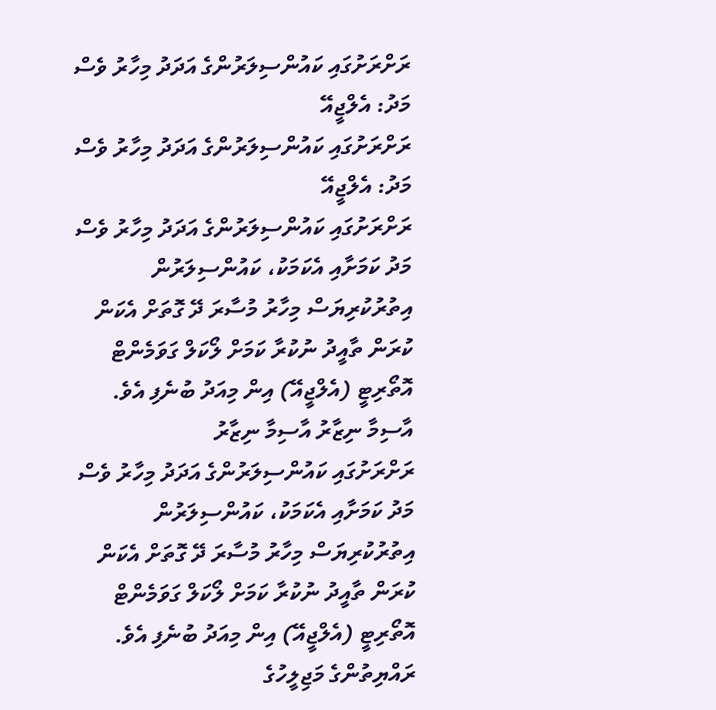ރަށްރަށުގައި ކައުންސިލަރުންގެ އަދަދު މިހާރު ވެސް މަދު: އެލްޖީއޭ
ރަށްރަށުގައި ކައުންސިލަރުންގެ އަދަދު މިހާރު ވެސް މަދު: އެލްޖީއޭ
ރަށްރަށުގައި ކައުންސިލަރުންގެ އަދަދު މިހާރު ވެސް މަދު ކަމަށާއި އެކަމަކު، ކައުންސިލަރުން އިތުރުކުރިޔަސް މިހާރު މުސާރަ ދޭ ގޮތަށް އެކަން ކުރަން ތާއީދު ނުކުރާ ކަމަށް ލޯކަލް ގަވަމެންޓް އޮތޯރިޓީ (އެލްޖީއޭ) އިން މިއަދު ބުނެފި އެވެ.
އާސިމާ ނިޒާރު އާސިމާ ނިޒާރު
ރަށްރަށުގައި ކައުންސިލަރުންގެ އަދަދު މިހާރު ވެސް މަދު ކަމަށާއި އެކަމަކު، ކައުންސިލަރުން އިތުރުކުރިޔަސް މިހާރު މުސާރަ ދޭ ގޮތަށް އެކަން ކުރަން ތާއީދު ނުކުރާ ކަމަށް ލޯކަލް ގަވަމެންޓް އޮތޯރިޓީ (އެލްޖީއޭ) އިން މިއަދު ބުނެފި އެވެ.
ރައްޔިތުންގެ މަޖިލީހުގެ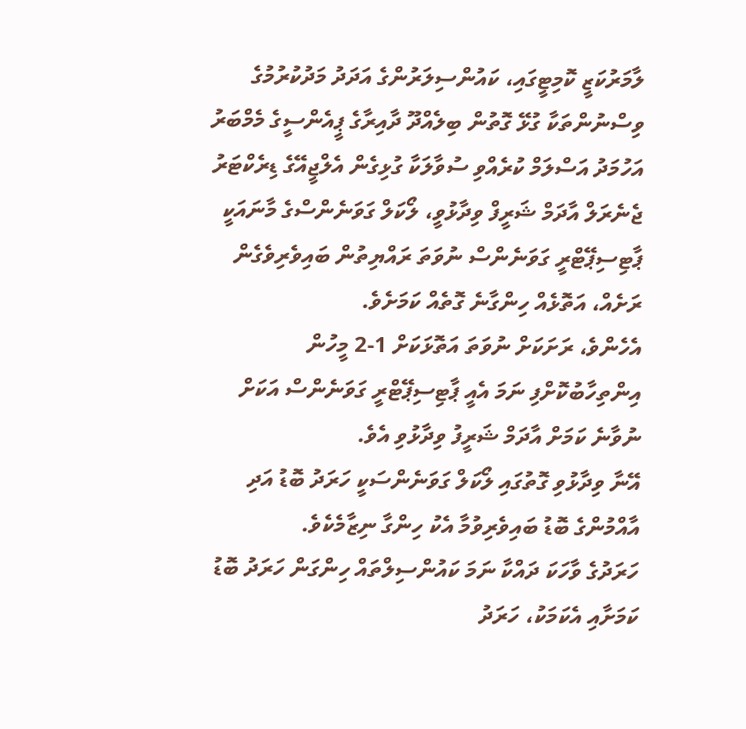ލާމަރުކަޒީ ކޮމިޓީގައި، ކައުންސިލަރުންގެ އަދަދު މަދުކުރުމުގެ ވިސްނުންތަކާ ގުޅޭ ގޮތުން ބިލެއްދޫ ދާއިރާގެ ޕީއެންސީގެ މެމްބަރު އަހުމަދު އަސްލަމް ކުރެއްވި ސުވާލަކާ ގުޅިގެން އެލްޖީއޭގެ ޑިރެކްޓަރު ޖެނެރަލް އާދަމް ޝަރީފް ވިދާޅުވީ، ލޯކަލް ގަވަނެންސްގެ މާނައަކީ ޕާޓިސިޕޭޓްރީ ގަވަނެންސް ނުވަތަ ރައްޔިތުން ބައިވެރިވެގެން ރަށެއް، އަތޮޅެއް ހިންގާނެ ގޮތެއް ކަމަށެވެ.
އެހެންވެ، ރަށަކަށް ނުވަތަ އަތޮޅަކަށް 1-2 މީހުން އިންތިހާބުކޮށްފި ނަމަ އެއީ ޕާޓިސިޕޭޓްރީ ގަވަނެންސް އަކަށް ނުވާނެ ކަމަށް އާދަމް ޝަރީފު ވިދާޅުވި އެވެ.
އޭނާ ވިދާޅުވި ގޮތުގައި ލޯކަލް ގަވަނެންސަކީ ހަރަދު ބޮޑު އަދި އާއްމުންގެ ބޮޑު ބައިވެރިވުމާ އެކު ހިންގާ ނިޒާމެކެވެ.
ހަރަދުގެ ވާހަކަ ދައްކާ ނަމަ ކައުންސިލްތައް ހިންގަން ހަރަދު ބޮޑު ކަމަށާއި އެކަމަކު، ހަރަދު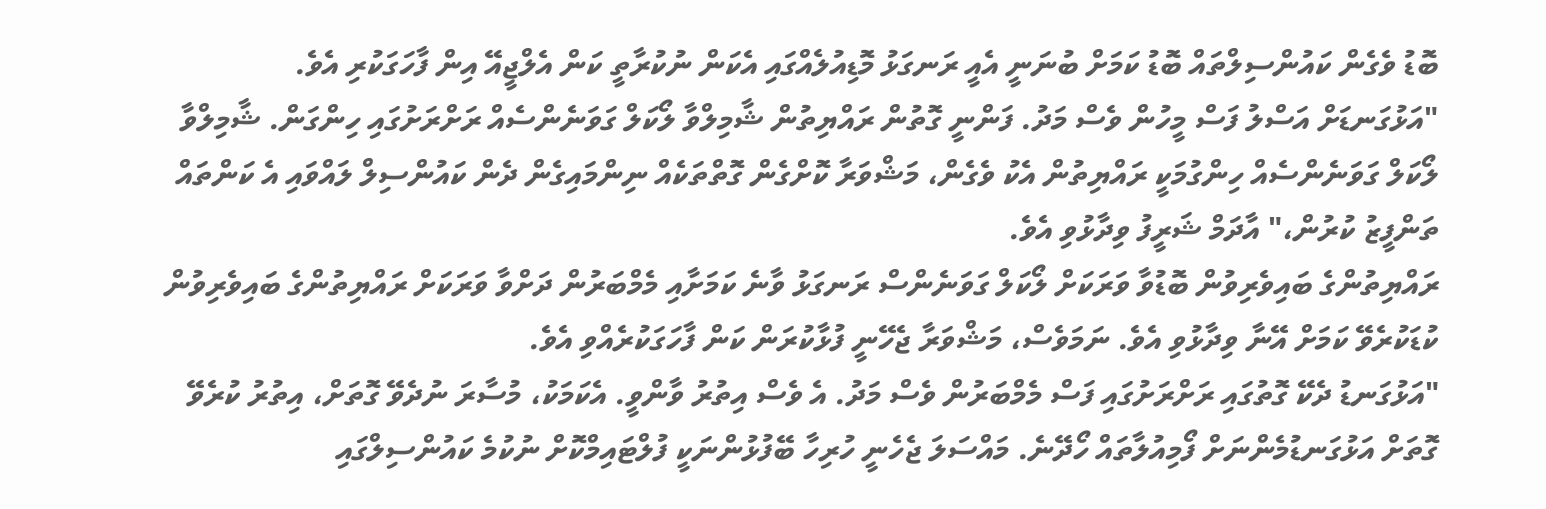ބޮޑު ވެގެން ކައުންސިލްތައް ބޮޑު ކަމަށް ބުނަނީ އެއީ ރަނގަޅު މޮޑިއުލެއްގައި އެކަން ނުކުރާތީ ކަން އެލްޖީއޭ އިން ފާހަގަކުރި އެވެ.
"އަޅުގަނޑަށް އަސްލު ފަސް މީހުން ވެސް މަދު. ފަންނީ ގޮތުން ރައްޔިތުން ޝާމިލްވާ ލޯކަލް ގަވަނެންސެއް ރަށްރަށުގައި ހިންގަން. ޝާމިލްވާ ލޯކަލް ގަވަނެންސެއް ހިންގުމަކީ ރައްޔިތުން އެކު ވެގެން، މަޝްވަރާ ކޮށްގެން ގޮތްތަކެއް ނިންމައިގެން ދެން ކައުންސިލް ލައްވައި އެ ކަންތައް ތަންފީޒު ކުރުން،" އާދަމް ޝަރީފު ވިދާޅުވި އެވެ.
ރައްޔިތުންގެ ބައިވެރިވުން ބޮޑުވާ ވަރަކަށް ލޯކަލް ގަވަނެންސް ރަނގަޅު ވާނެ ކަމަށާއި މެމްބަރުން ދަށްވާ ވަރަކަށް ރައްޔިތުންގެ ބައިވެރިވުން ކުޑަކުރެވޭ ކަމަށް އޭނާ ވިދާޅުވި އެވެ. ނަމަވެސް، މަޝްވަރާ ޖެހޭނީ ފުޅާކުރަން ކަން ފާހަގަކުރެއްވި އެވެ.
"އަޅުގަނޑު ދެކޭ ގޮތުގައި ރަށްރަށުގައި ފަސް މެމްބަރުން ވެސް މަދު. އެ ވެސް އިތުރު ވާންވީ. އެކަމަކު، މުސާރަ ނުދެވޭ ގޮތަށް، އިތުރު ކުރެވޭ ގޮތަށް އަޅުގަނޑުމެންނަށް ފޯމިއުލާތައް ހޯދޭނެ. މައްސަލަ ޖެހެނީ ހުރިހާ ބޭފުޅުންނަކީ ފުލްޓައިމްކޮށް ނުކުމެ ކައުންސިލްގައި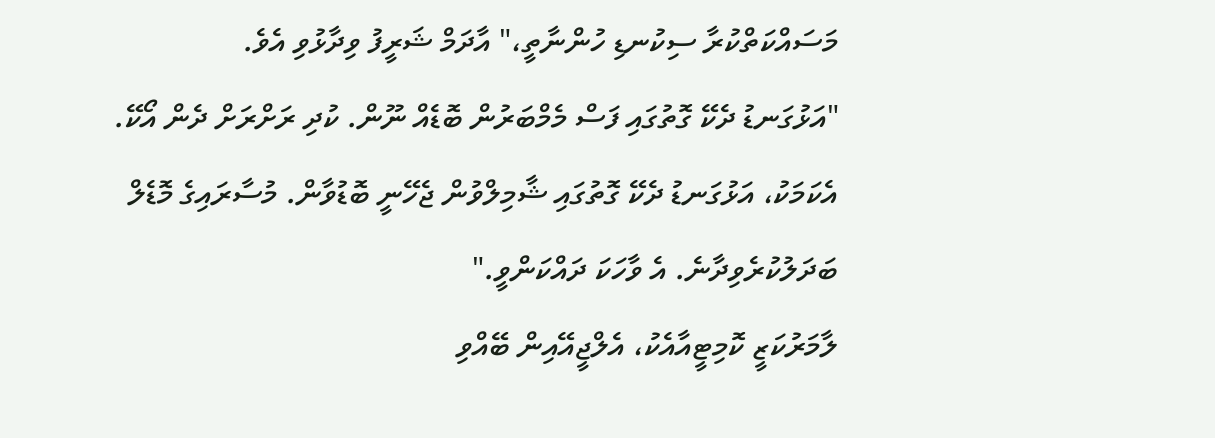މަސައްކަތްކުރާ ސިކުނޑި ހުންނާތީ،" އާދަމް ޝަރީފު ވިދާޅުވި އެވެ.
"އަޅުގަނޑު ދެކޭ ގޮތުގައި ފަސް މެމްބަރުން ބޮޑެއް ނޫން. ކުދި ރަށްރަށް ދެން އޯކޭ. އެކަމަކު، އަޅުގަނޑު ދެކޭ ގޮތުގައި ޝާމިލްވުން ޖެހޭނީ ބޮޑުވާން. މުސާރައިގެ މޮޑެލް ބަދަލުކުރެވިދާނެ. އެ ވާހަކަ ދައްކަންވީ."
ލާމަރުކަޒީ ކޮމިޓީއާއެކު، އެލްޖީއޭއިން ބޭއްވި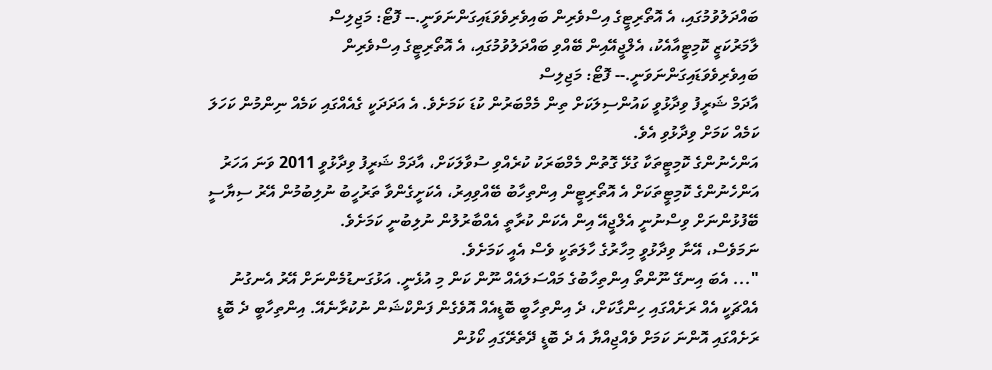ބައްދަލުވުމުގައި، އެ އޮތޯރިޓީގެ އިސްވެރިން ބައިވެރިވެވަޑައިގަންނަވަނީ.-- ފޮޓޯ: މަޖިލިސް
ލާމަރުކަޒީ ކޮމިޓީއާއެކު، އެލްޖީއޭއިން ބޭއްވި ބައްދަލުވުމުގައި، އެ އޮތޯރިޓީގެ އިސްވެރިން ބައިވެރިވެވަޑައިގަންނަވަނީ.-- ފޮޓޯ: މަޖިލިސް
އާދަމް ޝަރީފު ވިދާޅުވީ ކައުންސިލަކަށް ތިން މެމްބަރުން ކުޑަ ކަމަށެވެ. އެ އަދަދަކީ ގެއެއްގައި ކަމެއް ނިންމުން ކަހަލަ ކަމެއް ކަމަށް ވިދާޅުވި އެވެ.
އަންހެނުންގެ ކޮމިޓީތަކާ ގުޅޭ ގޮތުން މެމްބަރަކު ކުރެއްވި ސުވާލަކަށް، އާދަމް ޝަރީފު ވިދާޅުވީ 2011 ވަނަ އަހަރު އަންހެނުންގެ ކޮމިޓީތަކަށް އެ އޮތޯރިޓީން އިންތިހާބު ބޭއްވިއިރު، އެކަށީގެންވާ ތަރުހީބު ނުލިބުމުން އޭރު ސިޔާސީ ބޭފުޅުންނަށް ވިސްނުނީ އެލްޖީއޭ އިން އެކަން ކުރާތީ އެއްބާރުލުން ނުލިބުނީ ކަމަށެވެ.
ނަމަވެސް، އޭނާ ވިދާޅުވީ މިހާރުގެ ހާލަތަކީ ވެސް އެއީ ކަމަށެވެ.
"... އެބަ އިނގޭ ނޫންތޯ އިންތިހާބުގެ މައްސަލައެއް ނޫން ކަން މި އުޅެނީ. އަޅުގަނޑުމެންނަށް އޭރު އެނގުނު އެއްޗަކީ އެއް ރަށެއްގައި ހިންގާކަށް، ދެ އިންތިހާބީ ބޮޑީއެއް އޮވެގެން ފަންކްޝަން ނުކުރާނެއޭ. އިންތިހާބީ ދެ ބޮޑީ ރަށެއްގައި އޮންނަ ކަމަށް ވެއްޖިއްޔާ އެ ދެ ބޮޑީ ދޭތެރޭގައި ކޯޅުން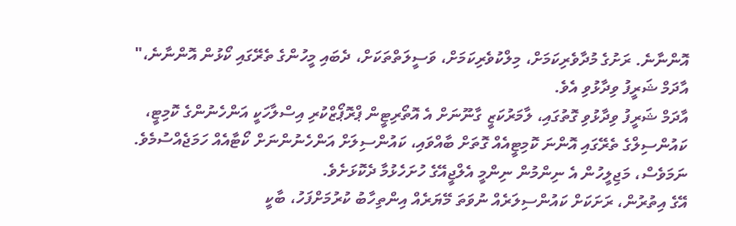އޮންނާނެ. ރަށުގެ މުދާވެރިކަމަށް، މިލްކުވެރިކަމަށް، ވަސީލަތްތަކަށް، ދެބައި މީހުންގެ ތެރޭގައި ކޯޅުން އޮންނާނެ،" އާދަމް ޝަރީފު ވިދާޅުވި އެވެ.
އާދަމް ޝަރީފު ވިދާޅުވި ގޮތުގައި، ލާމަރުކަޒީ ގާނޫނަށް އެ އޮތޯރިޓީން ޕްރޮޕޯޒްކުރި އިސްލާހަކީ އަންހެނުންގެ ކޮމިޓީ، ކައުންސިލްގެ ތެރޭގައި އޮންނަ ކޮމިޓީއެއް ގޮތަށް ބާއްވައި، ކައުންސިލަށް އަންހެނުންނަށް ކޯޓާއެއް ހަމަޖެއްސުމެވެ. ނަމަވެސް، މަޖިލީހުން އެ ނިންމުން ނިންމީ އެލްޖީއޭގެ ހުށަހެޅުމާ ދެކޮޅަށެވެ.
އޭގެ އިތުރުން، ރަށަކަށް ކައުންސިލަރެއް ނުވަތަ މޭޔަރެއް އިންތިހާބު ކުރުމަށްފަހު، ބާކީ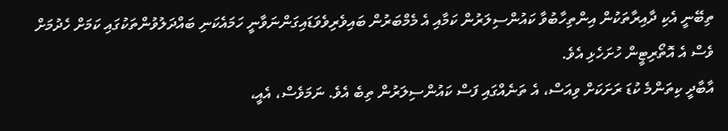ތިބޭނީ އެކި ދާއިރާތަކުން އިންތިހާބުވާ ކައުންސިލަރުން ކަމާއި އެ މެމްބަރުން ބައިވެރިވެވަޑައިގަންނަވާނީ ހަމައެކަނި ބައްދަލުވުންތަކުގައި ކަމަށް ހެދުމަށް ވެސް އެ އޮތޯރިޓީން ހުށަހެޅި އެވެ.
އާބާދީ ކިތަންމެ ކުޑަ ރަށަކަށް ވިއަސް، އެ ތަނެއްގައި ފަސް ކައުންސިލަރުން ތިބެ އެވެ. ނަމަވެސް، އެއީ،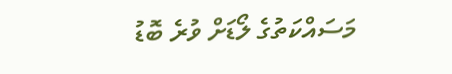މަސައްކަތުގެ ލޯޑަށް ވުރެ ބޮޑު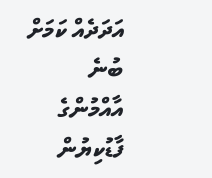އަދަދެއް ކަމަށް ބުނެ އާއްމުންގެ ފާޑުކިޔުން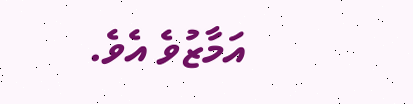އަމާޒުވެ އެވެ.